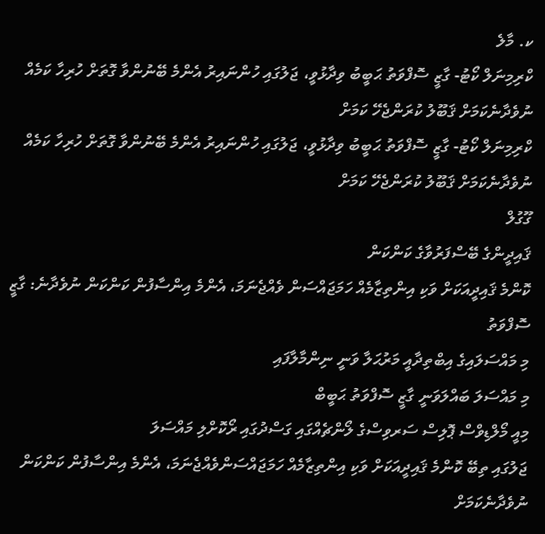ކ. މާލެ
ކްރިމިނަލް ކޯޓު- ގާޒީ ސޮފްވަތު ޙަބީބު ވިދާޅުވީ، ޖަލުގައި ހުންނައިރު އެންމެ ބޭނުންވާ ގޮތަށް ހުރިހާ ކަމެއް ނުވެދާނެކަމަށް ޤަބޫލު ކުރަންޖެހޭ ކަމަށް
ކްރިމިނަލް ކޯޓު- ގާޒީ ސޮފްވަތު ޙަބީބު ވިދާޅުވީ، ޖަލުގައި ހުންނައިރު އެންމެ ބޭނުންވާ ގޮތަށް ހުރިހާ ކަމެއް ނުވެދާނެކަމަށް ޤަބޫލު ކުރަންޖެހޭ ކަމަށް
ގޫގުލް
ޤައިދީންގެ ބޭސްފަރުވާގެ ކަންކަން
ކޮންމެ ޤައިދީއަކަށް ވަކި އިންތިޒާމެއް ހަމަޖައްސަން ވެއްޖެނަމަ، އެންމެ އިންސާފުން ކަންކަން ނުވެދާނެ: ގާޒީ ސޮފްވަތު
މި މައްސަލައިގެ އިބްތިދާއީ މަރުޙަލާ ވަނީ ނިންމާލާފައި
މި މައްސަލަ ބައްލަވަނީ ގާޒީ ސޮފްވަތު ޙަބީބް
މިއީ މޯލްޑިވްސް ޕޮލިސް ސަރވިސްގެ ލޯންޗެއްގައި ގަސްދުގައި ރޯކޮށްލި މައްސަލަ
ޖަލުގައި ތިބޭ ކޮންމެ ޤައިދީއަކަށް ވަކި އިންތިޒާމެއް ހަމަޖައްސަންވެއްޖެނަމަ، އެންމެ އިންސާފުން ކަންކަން ނުވެދާނެކަމަށް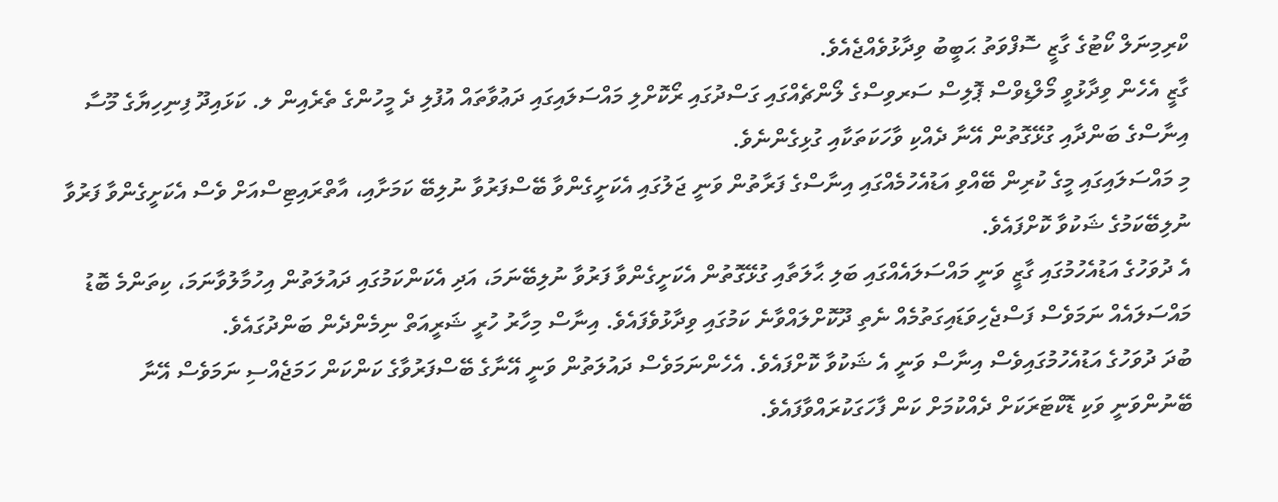ކްރިމިނަލް ކޯޓުގެ ގާޒީ ސޮފްވަތު ޙަބީބު ވިދާޅުވެއްޖެއެވެ.
ގާޒީ އެހެން ވިދާޅުވީ މޯލްޑިވްސް ޕޮލިސް ސަރވިސްގެ ލޯންޗެއްގައި ގަސްދުގައި ރޯކޮށްލި މައްސަލައިގައި ދަޢުވާތައް އުފުލި ދެ މީހުންގެ ތެރެއިން ލ. ކަޅައިދޫ ފިނިހިޔާގެ މޫސާ އިނާސްގެ ބަންދާއި ގުޅޭގޮތުން އޭނާ ދެއްކި ވާހަކަތަކާއި ގުޅިގެންނެވެ.
މި މައްސަލައިގައި މީގެ ކުރިން ބޭއްވި އަޑުއެހުމެއްގައި އިނާސްގެ ފަރާތުން ވަނީ ޖަލުގައި އެކަށީގެންވާ ބޭސްފަރުވާ ނުލިބޭ ކަމަށާއި، އާތްރައިޓިސްއަށް ވެސް އެކަށީގެންވާ ފަރުވާ ނުލިބޭކަމުގެ ޝަކުވާ ކޮށްފައެވެ.
އެ ދުވަހުގެ އަޑުއެހުމުގައި ގާޒީ ވަނީ މައްސަލައެއްގައި ބަލި ޙާލަތާއި ގުޅޭގޮތުން އެކަށީގެންވާ ފަރުވާ ނުލިބޭނަމަ، އަދި އެކަންކަމުގައި ދައުލަތުން އިހުމާލުވާނަމަ، ކިތަންމެ ބޮޑު މައްސަލައެއް ނަމަވެސް ފަސްޖެހިވަޑައިގަތުމެއް ނެތި ދޫކޮށްލައްވާނެ ކަމުގައި ވިދާޅުވެފައެވެ. އިނާސް މިހާރު ހުރީ ޝަރީއަތް ނިމެންދެން ބަންދުގައެވެ.
ބުދަ ދުވަހުގެ އަޑުއެހުމުގައިވެސް އިނާސް ވަނީ އެ ޝަކުވާ ކޮށްފައެވެ. އެހެންނަމަވެސް ދައުލަތުން ވަނީ އޭނާގެ ބޭސްފަރުވާގެ ކަންކަން ހަމަޖެއްސި ނަމަވެސް އޭނާ ބޭނުންވަނީ ވަކި ޑޮކްޓަރަކަށް ދެއްކުމަށް ކަން ފާހަގަކުރައްވާފައެވެ.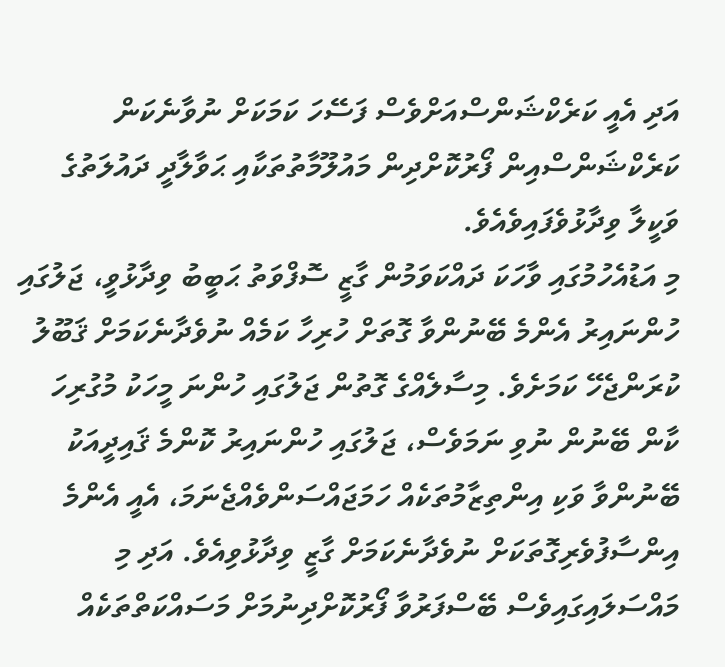އަދި އެއީ ކަރެކްޝަންސްއަށްވެސް ފަސޭހަ ކަމަކަށް ނުވާނެކަން ކަރެކްޝަންސްއިން ފޯރުކޮށްދިން މައުލޫމާތުތަކާއި ޙަވާލާދީ ދައުލަތުގެ ވަކީލާ ވިދާޅުވެފައިވެއެވެ.
މި އަޑުއެހުމުގައި ވާހަކަ ދައްކަވަމުން ގާޒީ ސޮފްވަތު ޙަބީބު ވިދާޅުވީ، ޖަލުގައި ހުންނައިރު އެންމެ ބޭނުންވާ ގޮތަށް ހުރިހާ ކަމެއް ނުވެދާނެކަމަށް ޤަބޫލު ކުރަންޖެހޭ ކަމަށެވެ. މިސާލެއްގެ ގޮތުން ޖަލުގައި ހުންނަ މީހަކު މުގުރިހަ ކާން ބޭނުން ނުވި ނަމަވެސް، ޖަލުގައި ހުންނައިރު ކޮންމެ ޤައިދީއަކު ބޭނުންވާ ވަކި އިންތިޒާމުތަކެއް ހަމަޖައްސަންވެއްޖެނަމަ، އެއީ އެންމެ އިންސާފުވެރިގޮތަކަށް ނުވެދާނެކަމަށް ގާޒީ ވިދާޅުވިއެވެ. އަދި މި މައްސަލައިގައިވެސް ބޭސްފަރުވާ ފޯރުކޮށްދިނުމަށް މަސައްކަތްތަކެއް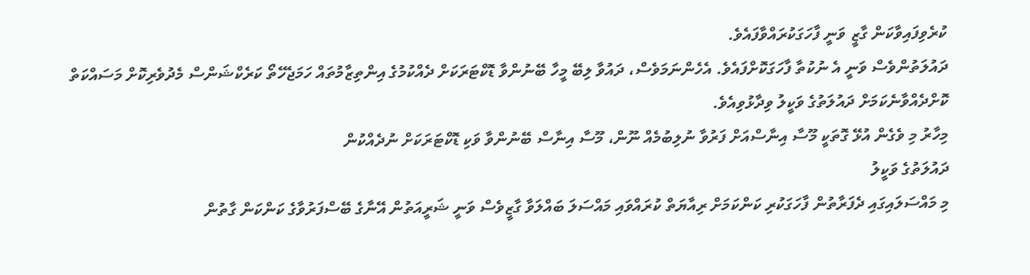ކުރެވިފައިވާކަން ގާޒީ ވަނީ ފާހަގަކުރައްވާފައެވެ.
ދައުލަތުންވެސް ވަނީ އެ ނުކުތާ ފާހަގަކޮށްފައެވެ. އެހެންނަމަވެސް، ދައުވާ ލިބޭ މީހާ ބޭނުންވާ ޑޮކްޓަރަކަށް ދެއްކުމުގެ އިންތިޒާމުތައް ހަމަޖެހޭތޯ ކަރެކްޝަންސް މެދުވެރިކޮށް މަސައްކަތް ކޮށްދެއްވާނެކަމަށް ދައުލަތުގެ ވަކީލު ވިދާޅުވިއެވެ.
މިހާރު މި ވެގެން އުޅޭ ގޮތަކީ މޫސާ އިނާސްއަށް ފަރުވާ ނުލިބުމެއް ނޫން، މޫސާ އިނާސް ބޭނުންވާ ވަކި ޑޮކްޓަރަކަށް ނުދެއްކުން
ދައުލަތުގެ ވަކީލު
މި މައްސަލައިގައި ދެފަރާތުން ފާހަގަކުރި ކަންކަމަށް ރިއާޔަތް ކުރައްވައި މައްސަލަ ބައްލަވާ ގާޒީވެސް ވަނީ ޝަރީއަތުން އޭނާގެ ބޭސްފަރުވާގެ ކަންކަން ގާތުން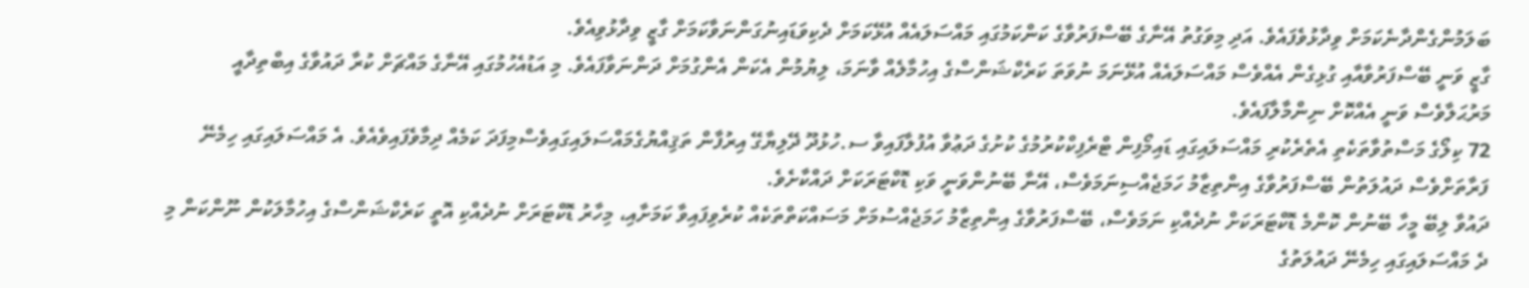ބަލަމުންގެންދާނެކަމަށް ވިދާޅުވެފައެވެ. އަދި މިވަގުތު އޭނާގެ ބޭސްފަރުވާގެ ކަންކަމުގައި މައްސަލައެއް އުޅޭކަމަށް ދެކިވަޑައިނުގަންނަވާކަމަށް ގާޒީ ވިދާޅުވިއެވެ.
ގާޒީ ވަނީ ބޭސްފަރުވާއާއި ގުޅިގެން އެއްވެސް މައްސަލައެއް އުޅޭނަމަ ނުވަތަ ކަރެކްޝަންސްގެ އިހުމާލެއް ވާނަމަ، ލިޔުމުން އެކަން އެންގުމަށް ދަންނަވާފައެވެ. މި އަޑުއެހުމުގައި އޭނާގެ މައްޗަށް ކުރާ ދައުވާގެ އިބްތިދާއީ މަރުޙަލާވެސް ވަނީ އެއްކޮށް ނިންމާލާފައެވެ.
72 ކިލޯގެ މަސްތުވާތަކެތި އެތެރެކުރި މައްސަލައިގައި ޑައިމޯފިން ޓްރެފިކްކުރުމުގެ ކުށުގެ ދަޢުވާ އުފުލާފައިވާ ސ.ހުޅުދޫ ދޭލިޔާގޭ އިރުފާން ތަޤިއްޔުގެމައްސަލައިގައިވެސްމިފަދަ ކަމެއް ދިމާވެފައިވެއެވެ. އެ މައްސަލައިގައި ހިމެނޭ ފަރާތަށްވެސް ދައުލަތުން ބޭސްފަރުވާގެ އިންތިޒާމު ހަމަޖެއްސިނަމަވެސް، އޭނާ ބޭނުންވަނީ ވަކި ޑޮކްޓަރަކަށް ދައްކާށެވެ.
ދައުވާ ލިބޭ މީހާ ބޭނުން ކޮންމެ ޑޮކްޓަރަކަށް ނުދެއްކި ނަމަވެސް، ބޭސްފަރުވާގެ އިންތިޒާމު ހަމަޖެއްސުމަށް މަސައްކަތްތަކެއް ކުރެވިފައިވާ ކަމަށާއި، މިހާރު ޑޮކްޓަރަށް ނުދެއްކި އޮތީ ކަރެކްޝަންސްގެ އިހުމާލަކުން ނޫންކަން މި ދެ މައްސަލައިގައި ހިމެނޭ ދައުލަތުގެ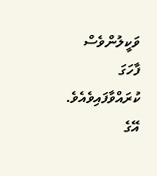ވަކީލުންވެސް ފާހަގަ ކުރައްވާފައިވެއެވެ.
އޭގެ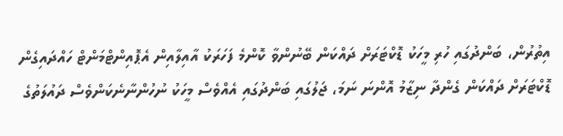އިތުރުން، ބަންދުގައި ހުރި މީހަކު ޑޮކްޓަރަށް ދައްކަން ބޭނުންވާ ކޮންމެ ފަހަރަކު އާއިލާއިން އެޕޮއިންޓްމަންޓް ހައްދައިގެން ޑޮކްޓަރަށް ދައްކަން ގެންދާ ނިޒާމު އޮންނަ ނަމަ، ޖަލުގައި ބަންދުގައި އެއްވެސް މީހަކު ނުހުންނާނެކަންވެސް ދައުލަތުގެ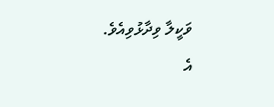ވަކީލާ ވިދާޅުވިއެވެ.
އެ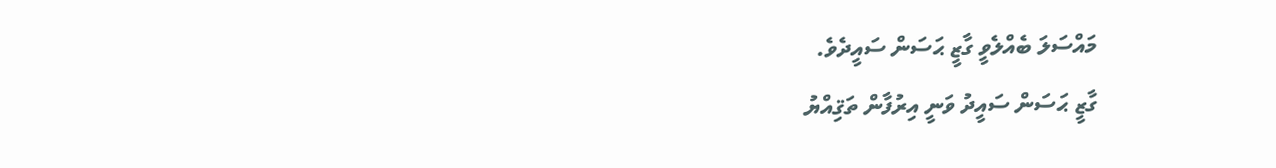މައްސަލަ ބެއްލެވީ ގާޒީ ޙަސަން ސައީދެވެ.
ގާޒީ ޙަސަން ސައީދު ވަނީ އިރުފާން ތަޤިއްޔު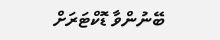ބޭނުންވާ ޑޮކްޓަރަށް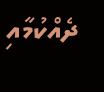ދެއްކުމާއި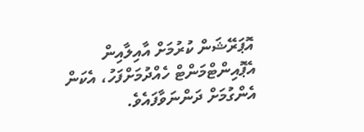އޮޕަރޭޝަން ކުރުމަށް އާއިލާއިން އެޕޮއިންޓްމަންޓް ހެއްދުމަށްފަހު، އެކަން އެންގުމަށް ދަންނަވާފައެވެ.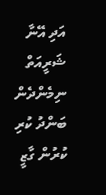އަދި އޭނާ ޝަރީއަތް ނިމެންދެން ބަންދު ކުރި ކުރުން ގާޒީ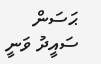ޙަސަން ސައީދު ވަނީ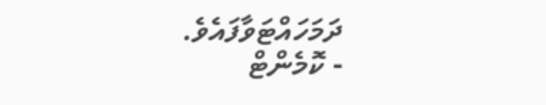ދަމަހައްޓަވާފައެވެ.
- ކޮމެންޓް